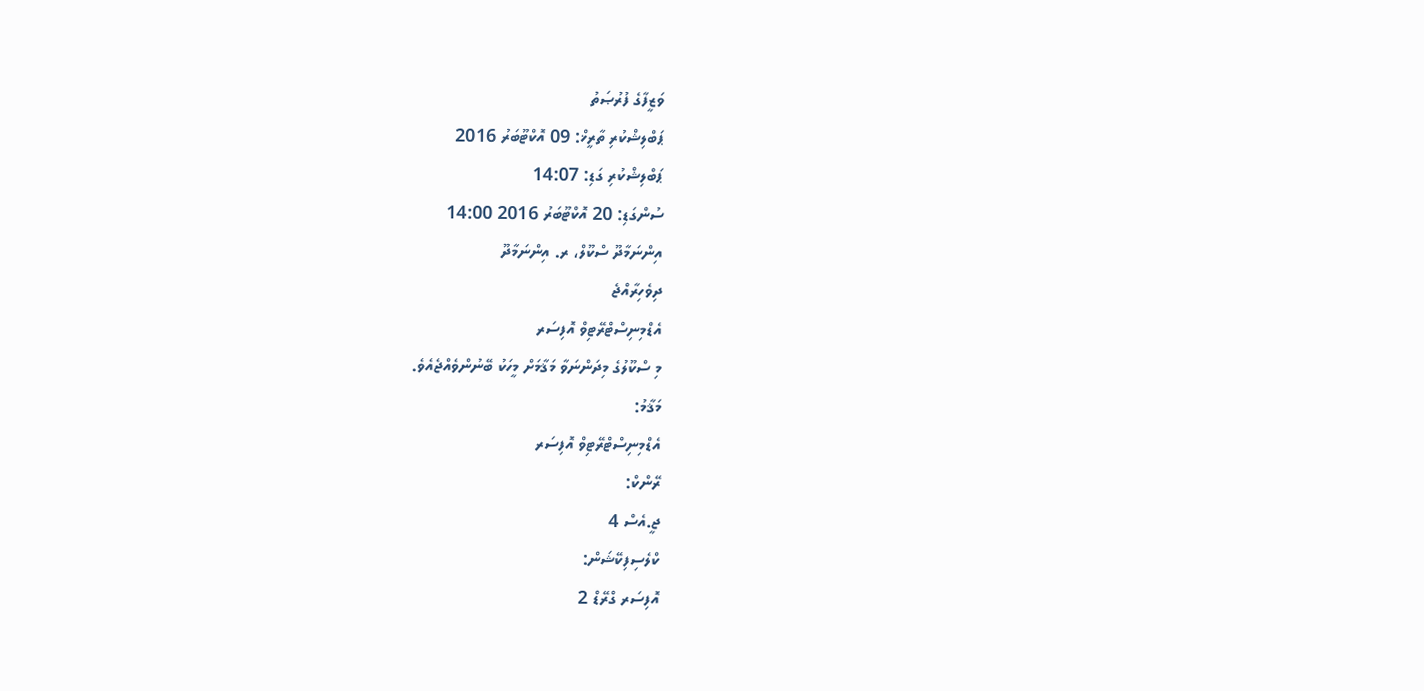ވަޒީފާގެ ފުރުޞަތު
ޕަބްލިޝްކުރި ތާރީޚް: 09 އޮކްޓޫބަރު 2016
ޕަބްލިޝްކުރި ގަޑި: 14:07
ސުންގަޑި: 20 އޮކްޓޫބަރު 2016 14:00
އިންނަމާދޫ ސްކޫލް، ރ. އިންނަމާދޫ
ދިވެހިރާއްޖެ
އެޑްމިނިސްޓްރޭޓިވް އޮފިސަރ
މި ސްކޫލުގެ މިދަންނަވާ މަޤާމަށް މީހަކު ބޭނުންވެއްޖެއެވެ.
މަޤާމު:
އެޑްމިނިސްޓްރޭޓިވް އޮފިސަރ
ރޭންކް:
ޖީ.އެސް 4
ކްލެސިފިކޭޝަން:
އޮފިސަރ ގްރޭޑް 2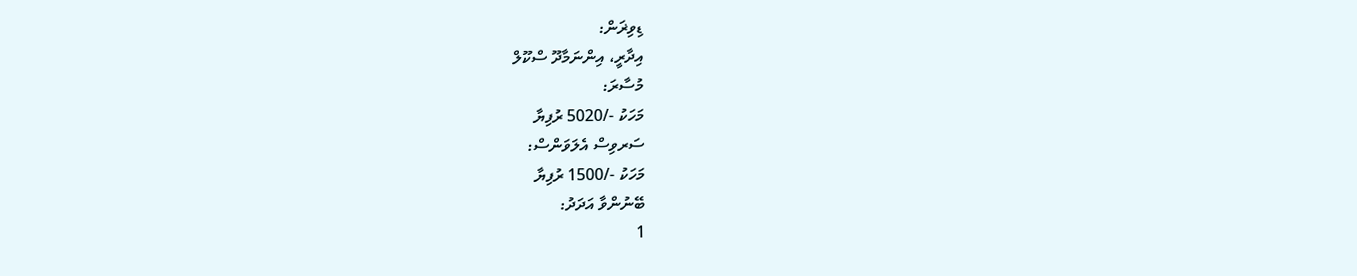ޑިވިޜަން:
އިދާރީ، އިންނަމާދޫ ސްކޫލް
މުސާރަ:
މަހަކު -/5020 ރުފިޔާ
ސަރވިސް އެލަވަންސް:
މަހަކު -/1500 ރުފިޔާ
ބޭނުންވާ އަދަދު:
1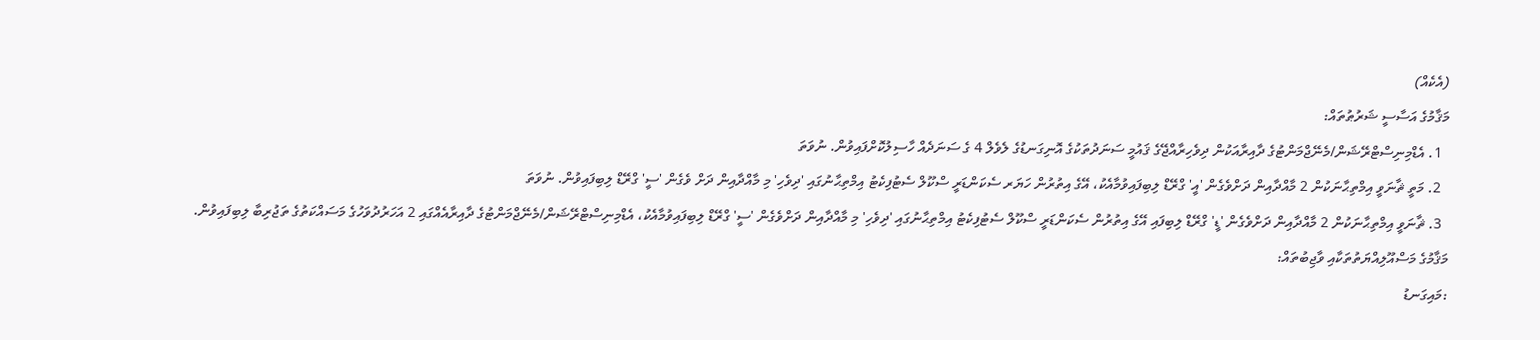(އެކެއް)
މަޤާމުގެ އަސާސީ ޝަރުޠުތައް:
  1. އެޑްމިނިސްޓްރޭޝަން/މެނޭޖްމަންޓުގެ ދާއިރާއަކުން ދިވެހިރާއްޖޭގެ ޤައުމީ ސަނަދުތަކުގެ އޮނިގަނޑުގެ ލެވެލް 4 ގެ ސަނަދެއް ހާސިލުކޮށްފައިވުން. ނުވަތަ
  2. މަތީ ޘާނަވީ އިމްތިޙާނަކުން 2 މާއްދާއިން ދަށްވެގެން 'އީ' ގްރޭޑް ލިބިފައިވުމާއެކު، އޭގެ އިތުރުން ހަޔަރ ސެކަންޑަރީ ސްކޫލް ސެޓުފިކެޓު އިމްތިޙާނުގައި 'ދިވެހި' މި މާއްދާއިން ދަށް ވެގެން 'ސީ' ގްރޭޑް ލިބިފައިވުން. ނުވަތަ
  3. ޘާނަވީ އިމްތިޙާނަކުން 2 މާއްދާއިން ދަށްވެގެން 'ޑީ' ގްރޭޑް ލިބިފައި އޭގެ އިތުރުން ސެކަންޑަރީ ސްކޫލް ސެޓުފިކެޓު އިމްތިޙާނުގައި 'ދިވެހި' މި މާއްދާއިން ދަށްވެގެން 'ސީ' ގްރޭޑް ލިބިފައިވުމާއެކު، އެޑްމިނިސްޓްރޭޝަން/މެނޭޖްމަންޓުގެ ދާއިރާއެއްގައި 2 އަހަރުދުވަހުގެ މަސައްކަތުގެ ތަޖުރިބާ ލިބިފައިވުން.
މަޤާމުގެ މަސްއޫލިއްޔަތުތަކާއި ވާޖިބުތައް:
:މައިގަނޑު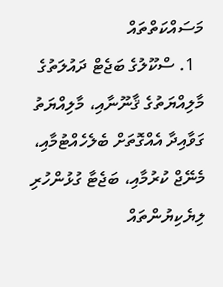މަސައްކަތްތައް
  1. ސްކޫލުގެ ބަޖެޓް ދައުލަތުގެ މާލިއްޔަތުގެ ޤާނޫނާއި، މާލިއްޔަތު ގަވާއިދާ އެއްގޮތަށް ބެލެހެއްޓުމާއި، މެނޭޖް ކުރުމާއި، ބަޖެޓާ ގުޅުންހުރި ލިޔެކިޔުންތައް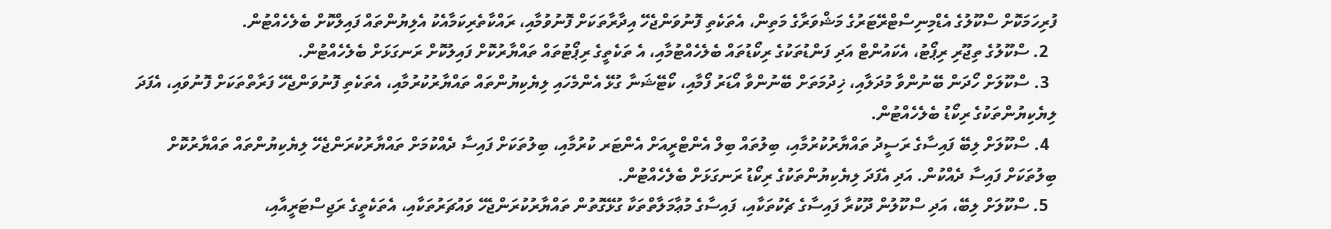ފުރިހަމަކޮށް ސްކޫލުގެ އެޑްމިނިސްޓްރޭޓަރުގެ މަޝްވަރާގެ މަތިން، އެތަކެތި ފޮނުވަންޖެހޭ އިދާރާތަކަށް ފޮނުވުމާއި، ރައްކާތެރިކަމާއެކު އެލިޔުންތައް ފައިލްކޮށް ބެލެހެއްޓުން.
  2. ސްކޫލުގެ ތިޖޫރި ރިޕޯޓު، އެކައުންޓް އަދި ފަންޑުތަކުގެ ރިކޯޑުތައް ބެލެހެއްޓުމާއި، އެ ތަކެތީގެ ރިޕޯޓުތައް ތައްޔާރުކޮށް ފައިލުކޮށް ރަނގަޅަށް ބެލެހެއްޓުން.
  3. ސްކޫލަށް ހޯދަން ބޭނުންވާ މުދަލާއި، ޚިދުމަތަށް ބޭނުންވާ އޯޑަރު ފޯމާއި، ކޯޓޭޝަނާ ގުޅޭ އެންމެހައި ލިޔެކިޔުންތައް ތައްޔާރުކުރުމާއި، އެތަކެތި ފޮނުވަންޖެހޭ ފަރާތްތަކަށް ފޮނުވައި، އެފަދަ ލިޔެކިޔުންތަކުގެ ރިކޯޑު ބެލެހެއްޓުން.
  4. ސްކޫލަށް ލިބޭ ފައިސާގެ ރަސީދު ތައްޔާރުކުރުމާއި، ބިލުތައް ބިލް އެންޓްރީއަށް އެންޓަރ ކުރުމާއި، ބިލުތަކަށް ފައިސާ ދެއްކުމަށް ތައްޔާރުކުރަންޖެހޭ ލިޔެކިޔުންތައް ތައްޔާރުކޮށް ބިލުތަކަށް ފައިސާ ދެއްކުން. އަދި އެފަދަ ލިޔެކިޔުންތަކުގެ ރިކޯޑު ރަނގަޅަށް ބެލެހެއްޓުން.
  5. ސްކޫލަށް ލިބޭ، އަދި ސްކޫލުން ދޫކުރާ ފައިސާގެ ޗެކުތަކާއި، ފައިސާގެ މުޢާމަލާތްތަކާ ގުޅޭގޮތުން ތައްޔާރުކުރަންޖެހޭ ވައުޗަރުތަކާއި، އެތަކެތީގެ ރަޖިސްޓަރީއާއި،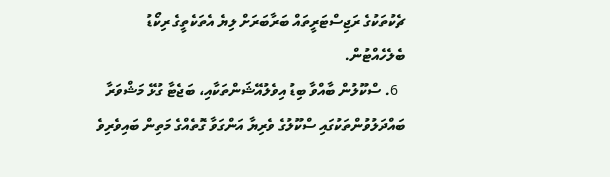ޗެކުތަކުގެ ރަޖިސްޓަރީތައް ބަރާބަރަށް ލިޔެ އެތަކެތީގެ ރިކޯޑު ބެލެހެއްޓުން.
  6. ސްކޫލުން ބާއްވާ ބިޑު އިވެލުއޭޝަންތަކާއި، ބަޖެޓާ ގުޅޭ މަޝްވަރާ ބައްދަލުވުންތަކުގައި ސްކޫލުގެ ވެރިޔާ އަންގަވާ ގޮތެއްގެ މަތިން ބައިވެރިވެ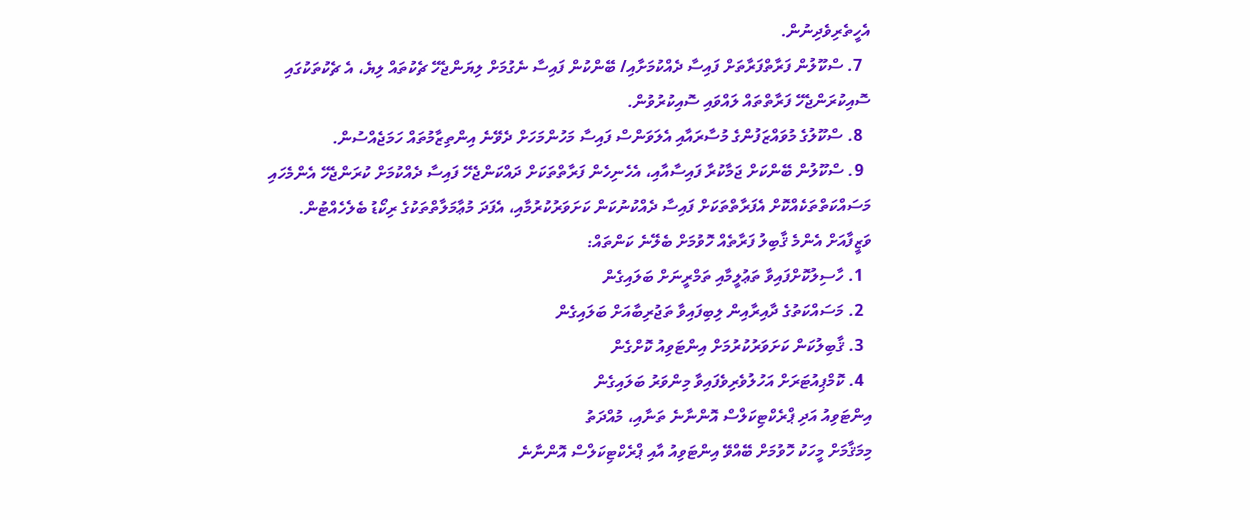އެހީތެރިވެދިނުން.
  7. ސްކޫލުން ފަރާތްފަރާތަށް ފައިސާ ދެއްކުމަށާއި/ ބޭންކުން ފައިސާ ނެގުމަށް ލިޔަންޖެހޭ ޗެކުތައް ލިޔެ، އެ ޗެކުތަކުގައި ސޮއިކުރަންޖެހޭ ފަރާތްތައް ލައްވައި ސޮއިކުރުވުން.
  8. ސްކޫލުގެ މުވައްޒަފުންގެ މުސާރައާއި އެލަވަންސް ފައިސާ މަހުންމަހަށް ދެވޭނެ އިންތިޒާމުތައް ހަމަޖެއްސުން.
  9. ސްކޫލުން ބޭންކަށް ޖަމާކުރާ ފައިސާއާއި، އެހެނިހެން ފަރާތްތަކަށް ދައްކަންޖެހޭ ފައިސާ ދެއްކުމަށް ކުރަންޖެހޭ އެންމެހައި މަސައްކަތްތަކެއްކޮށް އެފަރާތްތަކަށް ފައިސާ ދެއްކުނުކަން ކަށަވަރުކުރުމާއި، އެފަދަ މުޢާމަލާތްތަކުގެ ރިކޯޑު ބެލެހެއްޓުން.
ވަޒީފާއަށް އެންމެ ޤާބިލު ފަރާތެއް ހޮވުމަށް ބެލޭނެ ކަންތައް:
  1. ހާސިލުކޮށްފައިވާ ތަޢުލީމާއި ތަމްރީނަށް ބަލައިގެން
  2. މަސައްކަތުގެ ދާއިރާއިން ލިބިފައިވާ ތަޖުރިބާއަށް ބަލައިގެން
  3. ޤާބިލުކަން ކަށަވަރުކުރުމަށް އިންޓަވިއު ކޮށްގެން
  4. ކޮމްޕިއުޓަރަށް އަހުލުވެރިވެފައިވާ މިންވަރު ބަލައިގެން
އިންޓަވިއު އަދި ޕްރެކްޓިކަލްސް އޮންނާނެ ތަނާއި، މުއްދަތު
މިމަޤާމަށް މީހަކު ހޮވުމަށް ބޭއްވޭ އިންޓަވިއު އާއި ޕްރެކްޓިކަލްސް އޮންނާނެ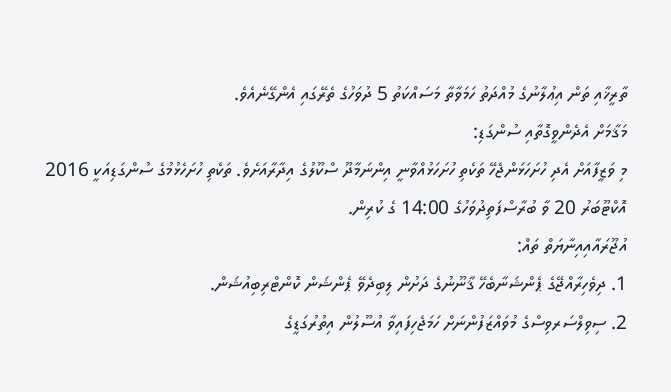ތާރީޚާއި ތަން އިޢުލާނުގެ މުއްދަތު ހަމަވާތާ މަސައްކަތު 5 ދުވަހުގެ ތެރޭގައި އެންގޭނެއެވެ.
މަޤާމަށް އެދެންވީގޮތާއި ސުންގަޑި:
މި ވަޒީފާއަށް އެދި ހުށަހަޅަންޖެހޭ ތަކެތި ހުށަހަޅުއްވާނީ އިންނަމާދޫ ސްކޫލުގެ އިދާރާއަށެވެ. ތަކެތި ހުށަހެޅުމުގެ ސުންގަޑިއަކީ 2016 އޮކްޓޫބަރު 20 ވާ ބުރާސްފަތިދުވަހުގެ 14:00 ގެ ކުރިން.
އުޖޫރައާއިއިނާޔަތް ތައް:
1. ދިވެހިރާއްޖޭގެ ޕެންޝަނާބެހޭ ޤާނޫނުގެ ދަށުން ލިބިދެވޭ ޕެންޝަން ކޮންޓްރިބިއުޝަން.
2. ސިވިލްސަރވިސްގެ މުވައްޒަފުންނަށް ހަމަޖެހިފައިވާ އުސޫލުން އިތުރުގަޑީގެ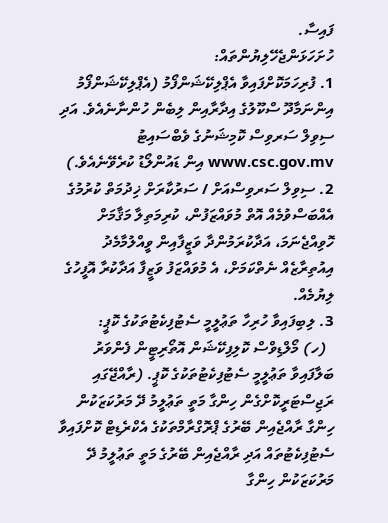ފައިސާ.
ހުށަހަޅަންޖެހޭލިޔުންތައް:
1. ފުރިހަމަކޮށްފައިވާ އެޕްލިކޭޝަންފޯމު (އެޕްލިކޭޝަންފޯމު އިންނަމާދޫ ސްކޫލުގެ އިދާރާއިން ލިބެން ހުންނާނެއެވެ. އަދި ސިވިލް ސަރވިސް ކޮމިޝަނުގެ ވެބްސައިޓު www.csc.gov.mv އިން ޑައުންލޯޑު ކުރެވޭނެއެވެ.)
2. ސިވިލް ސަރވިސްއަށް / ސަރުކާރަށް ޚިދުމަތް ކުރުމުގެ އެއްބަސްވުމެއް އޮތް މުވައްޒަފުން، ކުރިމަތިލާ މަޤާމަށް ހޮވިއްޖެނަމަ، އަދާކުރަމުންދާ ވަޒީފާއިން ވީއްލުމާމެދު އިއުތިރާޒެއް ނެތްކަމަށް، އެ މުވައްޒަފު ވަޒީފާ އަދާކުރާ އޮފީހުގެ ލިޔުމެއް.
3. ލިބިފައިވާ ހުރިހާ ތަޢުލީމީ ސެޓުފިކެޓުތަކުގެ ކޮޕީ:
  (ހ) މޯލްޑިވްސް ކޮލިފިކޭޝަން އޮތޯރިޓީން ފެންވަރު ބަލާފައިވާ ތަޢުލީމީ ސެޓުފިކެޓުތަކުގެ ކޮޕީ. (ރާއްޖޭގައި ރަޖިސްޓަރީކޮށްގެން ހިންގާ މަތީ ތަޢުލީމު ދޭ މަރުކަޒަކުން ހިންގާ ރާއްޖެއިން ބޭރުގެ ޕްރޮގްރާމްތަކުގެ އެކްރެޑިޓް ކޮށްފައިވާ ސެޓުފިކެޓުތައް އަދި ރާއްޖެއިން ބޭރުގެ މަތީ ތަޢުލީމު ދޭ މަރުކަޒަކުން ހިންގާ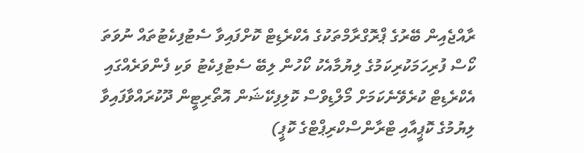ރާއްޖެއިން ބޭރުގެ ޕްރޮގްރާމްތަކުގެ އެކްރެޑިޓް ކޮށްފައިވާ ސެޓުފިކެޓުތައް ނުވަތަ ކޯސް ފުރިހަމަކުރިކަމުގެ ލިޔުމާއެކު ކޯހުން ލިބޭ ސެޓުފިކެޓު ވަކި ފެންވަރެއްގައި އެކްރެޑިޓް ކުރެވޭނެކަމަށް މޯލްޑިވްސް ކޮލިފިކޭޝަން އޮތޯރިޓީން ދޫކުރައްވާފައިވާ ލިޔުމުގެ ކޮޕީއާއި ޓްރާންސްކްރިޕްޓްގެ ކޮޕީ)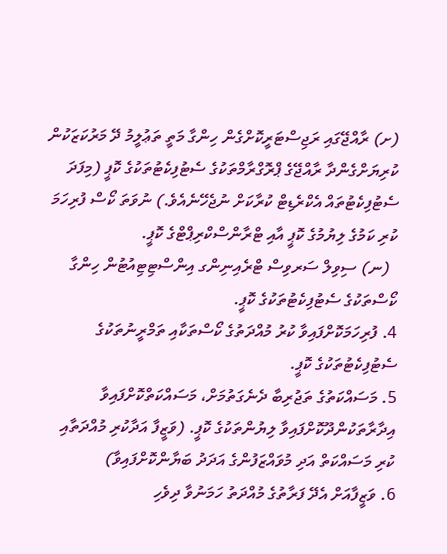(ށ) ރާއްޖޭގައި ރަޖިސްޓަރީކޮށްގެން ހިންގާ މަތީ ތަޢުލީމު ދޭ މަރުކަޒަކުން ކުރިޔަށްގެންދާ ރާއްޖޭގެ ޕްރޮގްރާމްތަކުގެ ސެޓުފިކެޓުތަކުގެ ކޮޕީ (މިފަދަ ސެޓުފިކެޓުތައް އެކްރެޑިޓް ކުރާކަށް ނުޖެހޭނެއެވެ.) ނުވަތަ ކޯސް ފުރިހަމަ ކުރި ކަމުގެ ލިޔުމުގެ ކޮޕީ އާއި ޓްރާންސްކްރިޕްޓްގެ ކޮޕީ.
  (ނ) ސިވިލް ސަރވިސް ޓްރެއިނިންގ އިންސްޓިޓިއުޓުން ހިންގާ ކޯސްތަކުގެ ސެޓުފިކެޓުތަކުގެ ކޮޕީ.
4. ފުރިހަމަކޮށްފައިވާ ކުރު މުއްދަތުގެ ކޯސްތަކާއި ތަމްރީނުތަކުގެ ސެޓުފިކެޓުތަކުގެ ކޮޕީ.
5. މަސައްކަތުގެ ތަޖުރިބާ ދެނެގަތުމަށް، މަސައްކަތްކޮށްފައިވާ އިދާރާތަކުންދޫކޮށްފައިވާ ލިޔުންތަކުގެ ކޮޕީ. (ވަޒީފާ އަދާކުރި މުއްދަތާއި ކުރި މަސައްކަތް އަދި މުވައްޒަފުންގެ އަދަދު ބަޔާންކޮށްފައިވާ)
6. ވަޒީފާއަށް އެދޭ ފަރާތުގެ މުއްދަތު ހަމަނުވާ ދިވެހި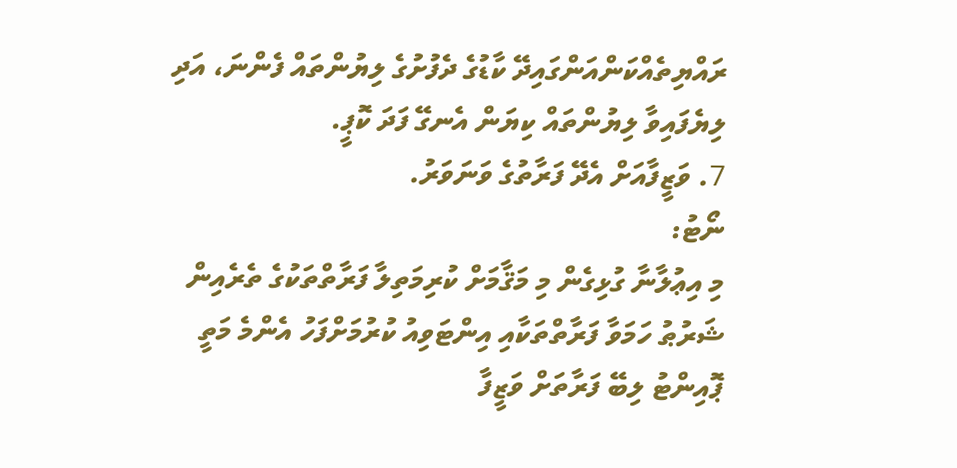ރައްޔިތެއްކަންއަންގައިދޭ ކާޑުގެ ދެފުށުގެ ލިޔުންތައް ފެންނަ، އަދި ލިޔެފައިވާ ލިޔުންތައް ކިޔަން އެނގޭ ފަދަ ކޮޕީ.
7. ވަޒީފާއަށް އެދޭ ފަރާތުގެ ވަނަވަރު.
ނޯޓު:
މި އިޢުލާނާ ގުޅިގެން މި މަޤާމަށް ކުރިމަތިލާ ފަރާތްތަކުގެ ތެރެއިން ޝަރުޠު ހަމަވާ ފަރާތްތަކާއި އިންޓަވިއު ކުރުމަށްފަހު އެންމެ މަތީ ޕޮއިންޓު ލިބޭ ފަރާތަށް ވަޒީފާ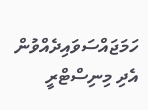ހަމަޖައްސަވައިދެއްވުން އެދި މިނިސްޓްރީ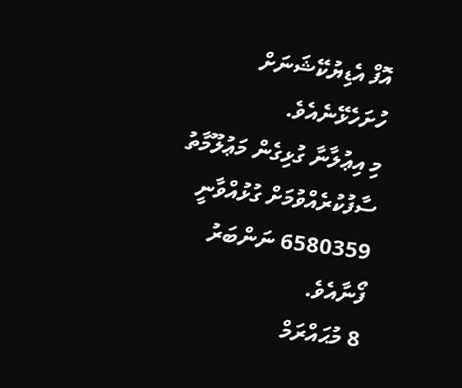އޮފް އެޑިޔުކޭޝަނަށް ހުށަހެޅޭނެއެވެ.
މި އިޢުލާނާ ގުޅިގެން މަޢުލޫމާތު ސާފުކުރެއްވުމަށް ގުޅުއްވާނީ 6580359 ނަންބަރު ފޯނާއެވެ.
8 މުޙައްރަމް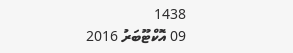1438
09 އޮކްޓޫބަރު 2016